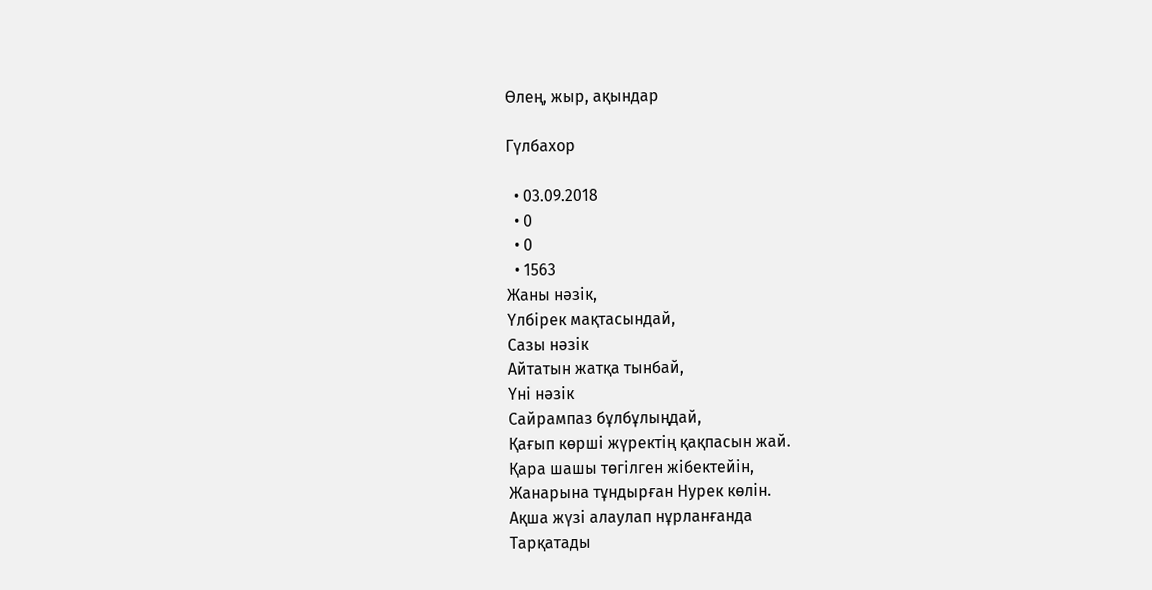Өлең, жыр, ақындар

Гүлбахор

  • 03.09.2018
  • 0
  • 0
  • 1563
Жаны нәзік,
Үлбірек мақтасындай,
Сазы нәзік
Айтатын жатқа тынбай,
Үні нәзік
Сайрампаз бұлбұлыңдай,
Қағып көрші жүректің қақпасын жай.
Қара шашы төгілген жібектейін,
Жанарына тұндырған Нурек көлін.
Ақша жүзі алаулап нұрланғанда
Тарқатады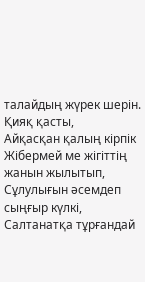талайдың жүрек шерін.
Қияқ қасты,
Айқасқан қалың кірпік
Жібермей ме жігіттің жанын жылытып,
Сұлулығын әсемдеп сыңғыр күлкі,
Салтанатқа тұрғандай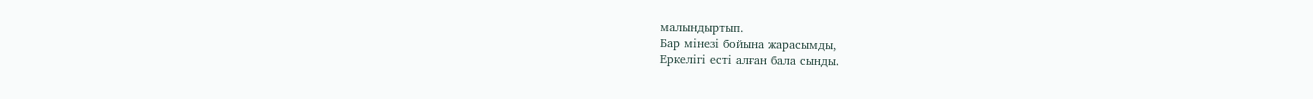малындыртып.
Бар мінезі бойына жарасымды,
Еркелігі есті алған бала сынды.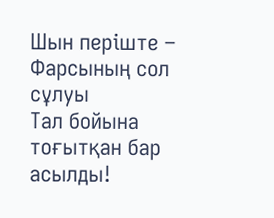Шын періште – Фарсының сол сұлуы
Тал бойына тоғытқан бар асылды!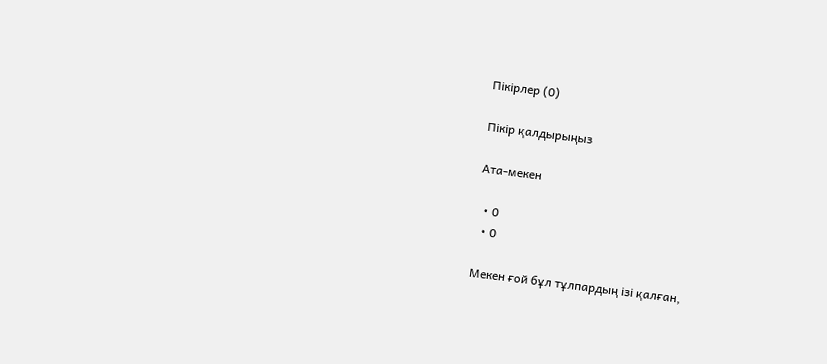Пікірлер (0)

Пікір қалдырыңыз

Ата-мекен

  • 0
  • 0

Мекен ғой бұл тұлпардың ізі қалған,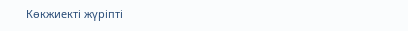Көкжиекті жүріпті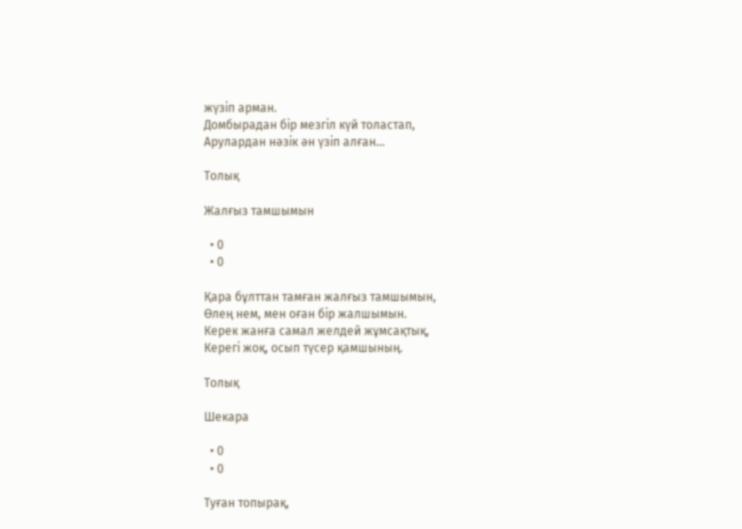жүзіп арман.
Домбырадан бір мезгіл күй толастап,
Арулардан нәзік ән үзіп алған...

Толық

Жалғыз тамшымын

  • 0
  • 0

Қара бұлттан тамған жалғыз тамшымын,
Өлең нем, мен оған бір жалшымын.
Керек жанға самал желдей жұмсақтық,
Керегі жоқ, осып түсер қамшының.

Толық

Шекара

  • 0
  • 0

Туған топырақ,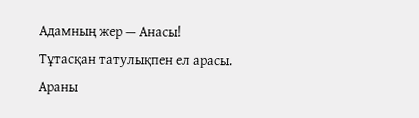Адамның жер — Анасы!
Тұтасқан татулықпен ел арасы.
Араны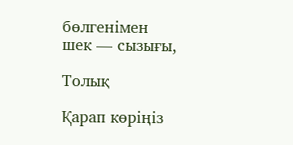бөлгенімен шек — сызығы,

Толық

Қарап көріңіз